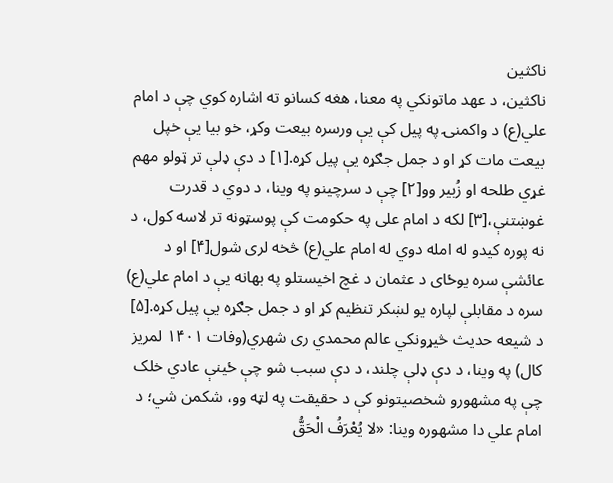ناکثین
ناکثین، د عهد ماتونکي په معنا، هغه کسانو ته اشاره کوي چې د امام علي(ع) د واکمنۍ په پیل کې یې ورسره بیعت وکړ، خو بیا یې خپل بیعت مات کړ او د جمل جګړه یې پیل کړه.[۱] د دې ډلې تر ټولو مهم غړي طلحه او زُبیر وو[۲] چې د سرچینو په وینا، د دوي د قدرت غوښتنې،[۳] لکه د امام علی په حکومت کې پوسټونه تر لاسه کول، د نه پوره کیدو له امله دوي له امام علي(ع) څخه لری شول[۴] او د عائشې سره یوځای د عثمان د غچ اخیستلو په بهانه یې د امام علي(ع) سره د مقابلې لپاره یو لښکر تنظیم کړ او د جمل جګړه یې پیل کړه.[۵]
د شیعه حدیث څیړونکي عالم محمدي ری شهري(وفات ۱۴۰۱ لمریز کال) په وینا، د دې ډلې چلند، د دې سبب شو چې ځینې عادي خلک چې په مشهورو شخصیتونو کې د حقیقت په لټه وو، شکمن شي؛ د امام علي دا مشهوره وینا: «لا يُعْرَفُ الْحَقُّ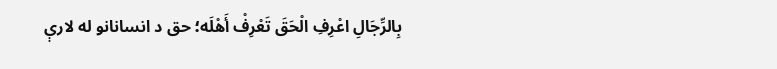بِالرِّجَالِ اعْرِفِ الْحَقَ تَعْرِفْ أَهْلَه؛ حق د انسانانو له لارې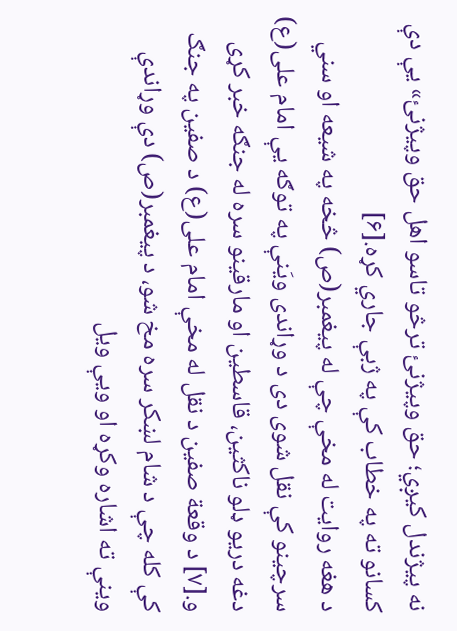نه پیژندل کیږي؛ حق وپیژنئ ترڅو تاسو اهل حق وپیژنئ» یې دې کسانو ته په خطاب کې په ژبې جاري کړه.[۶]
د هغه روایت له مخې چې له پیغمبر(ص) څخه په شیعه او سني سرچینو کې نقل شوی دی د وړاندی ویَنې په توګه یې امام علی(ع) دغه دریو ډلو ناکثین، قاسطین او مارقینو سره له جنګه خبر کړی و.[۷] د وقعة صفین د نقل له مخې امام علی(ع) د صفین په جنګ کې کله چې د شام لښکر سره مخ شو، د پيغمبر(ص) دې وړاندې وینې ته اشاره وکړه او ویې ویل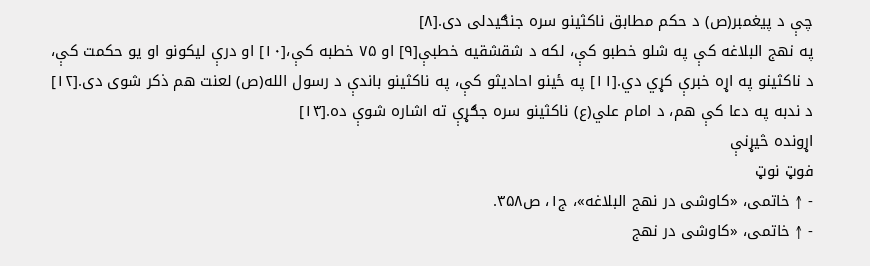چې د پیغمبر(ص) د حکم مطابق ناکثینو سره جنګیدلی دی.[۸]
په نهج البلاغه کې په شلو خطبو کې، لکه د شقشقیه خطبې[۹] او ۷۵ خطبه کې،[۱۰] او درې لیکونو او یو حکمت کې، د ناکثینو په اړه خبرې کړي دي.[۱۱] په ځینو احادیثو کې، په ناکثینو باندې د رسول الله(ص) لعنت هم ذکر شوی دی.[۱۲] د ندبه په دعا کې هم، د امام علي(ع) ناکثینو سره جګړې ته اشاره شوې ده.[۱۳]
اړونده څیړنې
فوټ نوټ
- ↑ خاتمی، «کاوشی در نهج البلاغه»، ج۱، ص۳۵۸.
- ↑ خاتمی، «کاوشی در نهج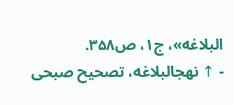البلاغه»، ج۱، ص۳۵۸.
- ↑ نهجالبلاغه، تصحیح صبحی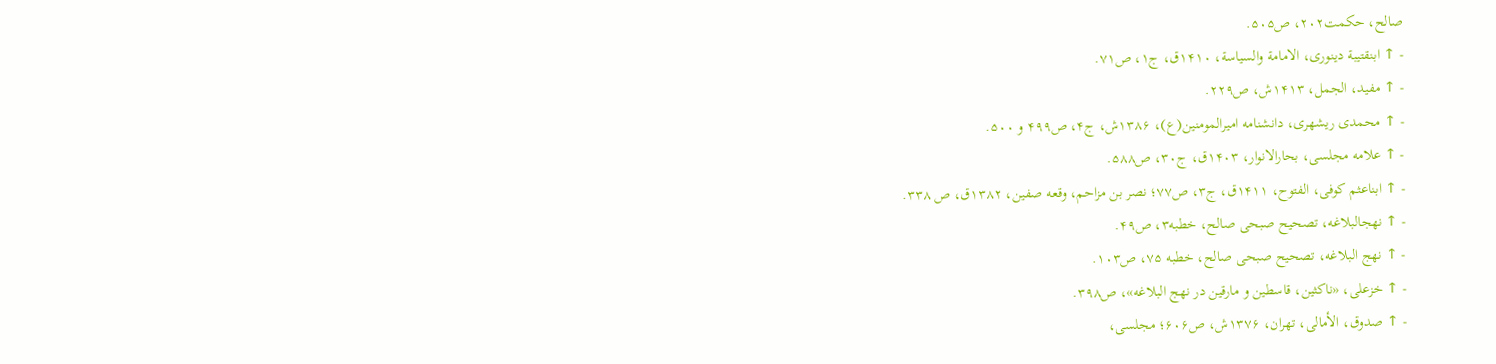صالح، حکمت۲۰۲، ص۵۰۵.
- ↑ ابنقتیبة دينوری، الامامة والسياسة، ۱۴۱۰ق، ج۱، ص۷۱.
- ↑ مفيد، الجمل، ۱۴۱۳ش، ص۲۲۹.
- ↑ محمدی ریشهری، دانشنامه امیرالمومنین(ع)، ۱۳۸۶ش، ج۴، ص۴۹۹ و ۵۰۰.
- ↑ علامه مجلسی، بحارالانوار، ۱۴۰۳ق، ج۳۰، ص۵۸۸.
- ↑ ابناعثم کوفى، الفتوح، ۱۴۱۱ق، ج۳، ص۷۷؛ نصر بن مزاحم، وقعه صفین، ۱۳۸۲ق، ص ۳۳۸.
- ↑ نهجالبلاغه، تصحیح صبحی صالح، خطبه۳، ص۴۹.
- ↑ نهج البلاغه، تصحیح صبحی صالح، خطبه ۷۵، ص۱۰۳.
- ↑ خزعلی، «ناکثین، قاسطین و مارقین در نهج البلاغه»، ص۳۹۸.
- ↑ صدوق، الأمالی، تهران، ۱۳۷۶ش، ص۶۰۶؛ مجلسی،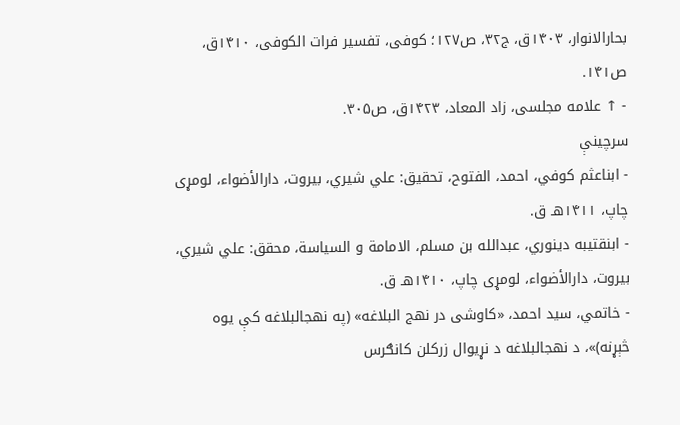بحارالانوار، ۱۴۰۳ق، ج۳۲، ص۱۲۷؛ کوفی، تفسیر فرات الکوفی، ۱۴۱۰ق، ص۱۴۱.
- ↑ علامه مجلسی، زاد المعاد، ۱۴۲۳ق، ص۳۰۵.
سرچينې
- ابناعثم کوفي، احمد، الفتوح، تحقیق: علي شیري، بیروت، دارالأضواء، لومړی چاپ، ۱۴۱۱هـ ق.
- ابنقتیبه دینوري، عبدالله بن مسلم، الامامة و السیاسة، محقق: علي شیري، بیروت، دارالأضواء، لومړی چاپ، ۱۴۱۰هـ ق.
- خاتمي، سید احمد، «کاوشی در نهج البلاغه» (په نهجالبلاغه کې یوه څېړنه)»، د نهجالبلاغه د نړیوال زرکلن کانګرس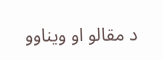د مقالو او ویناوو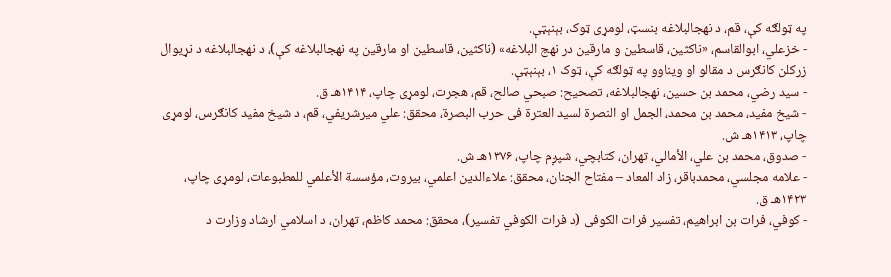په ټولګه کې، قم، د نهجالبلاغه بنسټ، لومړی ټوک، بېنېټې.
- خزعلي، ابوالقاسم، «ناکثین، قاسطین و مارقین در نهج البلاغه» (ناکثین، قاسطین او مارقین په نهجالبلاغه کې)، د نهجالبلاغه د نړیوال زرکلن کانګرس د مقالو او ویناوو په ټولګه کې، ټوک ۱، بېنېټې.
- سید رضي، محمد بن حسین، نهجالبلاغه، تصحیح: صبحي صالح، قم، هجرت، لومړی چاپ، ۱۴۱۴هـ ق.
- شیخ مفید، محمد بن محمد، الجمل او النصرة لسید العترة فی حرب البصرة، محقق: علي میرشریفي، قم، د شیخ مفید کانګرس، لومړی چاپ، ۱۴۱۳هـ ش.
- صدوق، محمد بن علي، الأمالي، تهران، کتابچي، شپږم چاپ، ۱۳۷۶هـ ش.
- علامه مجلسي، محمدباقر، زاد المعاد – مفتاح الجنان، محقق: علاءالدین اعلمي، بیروت، مؤسسة الأعلمي للمطبوعات، لومړی چاپ، ۱۴۲۳هـ ق.
- کوفي، فرات بن ابراهیم، تفسیر فرات الکوفی (د فرات الکوفي تفسیر)، محقق: محمد کاظم، تهران، د اسلامي ارشاد وزارت د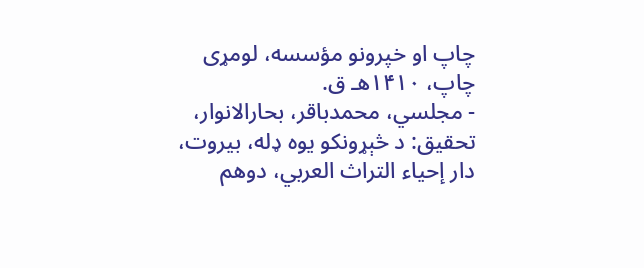چاپ او خپرونو مؤسسه، لومړی چاپ، ۱۴۱۰هـ ق.
- مجلسي، محمدباقر، بحارالانوار، تحقیق: د څېړونکو یوه ډله، بیروت، دار إحیاء التراث العربي، دوهم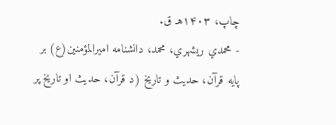چاپ، ۱۴۰۳هـ ق.
- محمدي ريشهري، محمد، دانشنامه امیرالمؤمنین(ع) بر پایه قرآن، حدیث و تاریخ (د قرآن، حدیث او تاریخ پر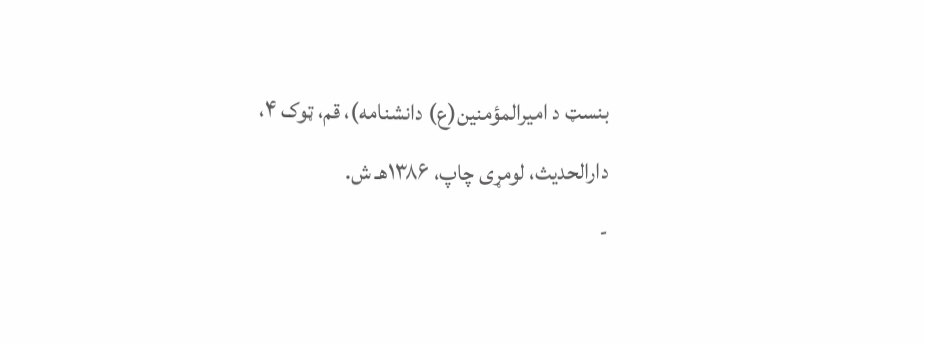بنسټ د امیرالمؤمنین(ع) دانشنامه)، قم، ټوک ۴، دارالحدیث، لومړی چاپ، ۱۳۸۶هـ ش.
-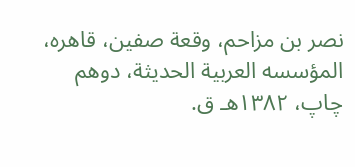نصر بن مزاحم، وقعة صفین، قاهره، المؤسسه العربیة الحدیثة، دوهم چاپ، ۱۳۸۲هـ ق.